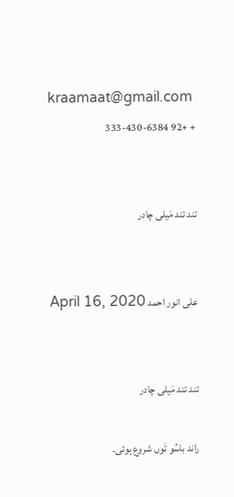kraamaat@gmail.com
+ +92 333-430-6384


تند تند مَیلی چادر


علی انور احمد April 16, 2020


تند تند مَیلی چادر

راند باسُو تَوں شروع ہوئی۔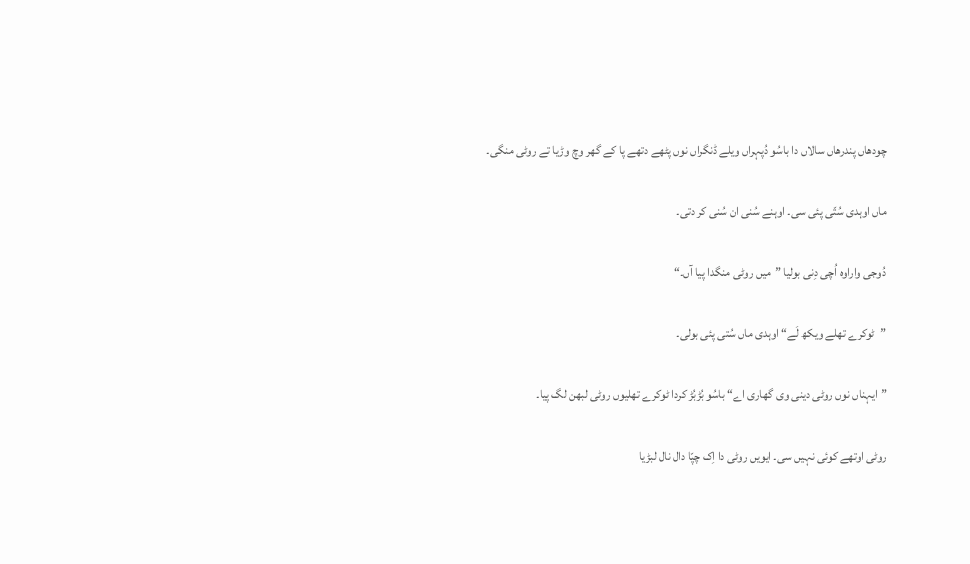چودھاں پندرھاں سالاں دا باسُو دُپہراں ویلے ڈنگراں نوں پٹھے دتھے پا کے گھر وچ وڑیا تے روٹی منگی۔

ماں اوہدی سُتّی پئی سی۔ اوہنے سُنی ان سُنی کر دتی۔

دُوجی واراوہ اُچی دِنی بولیا ”میں روٹی منگدا پیا آں۔“

”ٹوکرے تھلے ویکھ لَے“ اوہدی ماں سُتی پئی بولی۔

”ایہناں نوں روٹی دینی وی گھاری اے“ باسُو بُڑبُڑ کردا ٹوکرے تھلیوں روٹی لبھن لگ پیا۔

روٹی اوتھے کوئی نہیں سی۔ ایویں روٹی دا اِک چپّا دال نال لبڑیا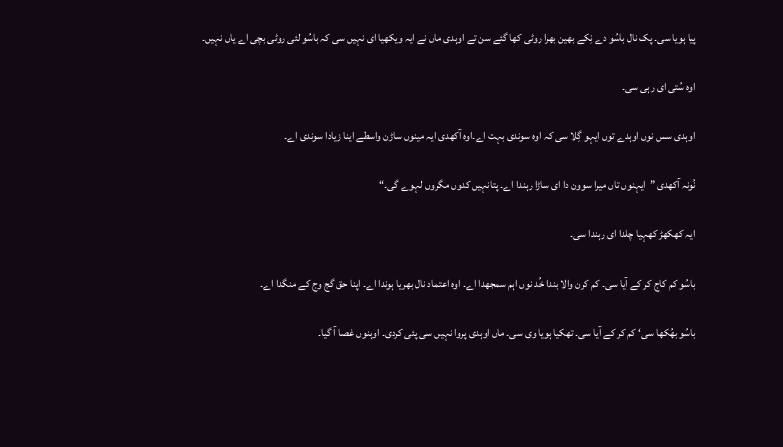پیا ہویا سی۔ پک نال باسُو دے نِکے بھین بھرا روٹی کھا گئے سن تے اوہدی ماں نے ایہ ویکھیا ای نہیں سی کہ باسُو لئی روٹی بچی اے یاں نہیں۔

اوہ سُتی ای رہی سی۔

اوہدی سس نوں اوہدے توں ایہو گِلا سی کہ اوہ سوندی بہت اے۔اوہ آکھدی ایہ مینوں ساڑن واسطے اینا زیادا سوندی اے۔

نُونہ آکھدی ”ایہنوں تاں میرا سوون دا ای ساڑا رہندا اے۔ پتانہیں کدوں مگروں لہوے گی۔“

ایہ کھکھڑ کھہیا چلدا ای رہندا سی۔

باسُو کم کاج کر کے آیا سی۔ کم کرن والا بندا خُد نوں اہم سمجھدا اے۔ اوہ اعتماد نال بھریا ہوندا اے۔ اپنا حق گج وج کے منگدا اے۔

باسُو بھُکھا سی‘ کم کر کے آیا سی۔ تھکیا ہویا وی سی۔ ماں اوہدی پروا نہیں سی پئی کردی۔ اوہنوں غصا آ گیا۔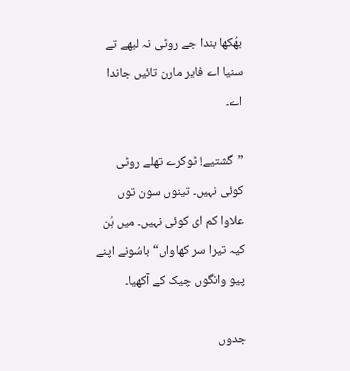بھُکھا بندا جے روٹی نہ لبھے تے سنیا اے فایر مارن تائیں جاندا اے۔

”گشتیے! ٹوکرے تھلے روٹی کوئی نہیں۔ تینوں سون توں علاوا کم ای کوئی نہیں۔ میں ہُن کیہ تیرا سر کھاواں“ باسُونے اپنے پیو وانگوں چیک کے آکھیا۔

جدوں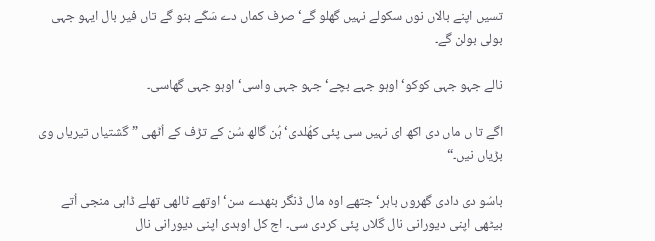تسیں اپنے بالاں نوں سکولے نہیں گھلو گے‘ صرف کماں دے سَکّے بنو گے تاں فیر بال ایہو جہی بولی بولن گے۔

نالے جہو جہی کوکو‘ اوہو جہے بچے‘ جہو جہی واسی‘ اوہو جہی گھاسی۔

اگے تا ں ماں دی اکھ ای نہیں سی پئی کھُلدی‘ ہُن گالھ سُن کے تڑف کے اُٹھی ”گشتیاں تیریاں وی بڑیاں نیں۔“

باسُو دی دادی گھروں باہر‘ جتھے اوہ مال ڈنگر بنھدے سن‘ اوتھے ٹالھی تھلے ڈاہی منجی اُتے بیٹھی اپنی دیورانی نال گلاں پئی کردی سی۔ اج کل اوہدی اپنی دیورانی نال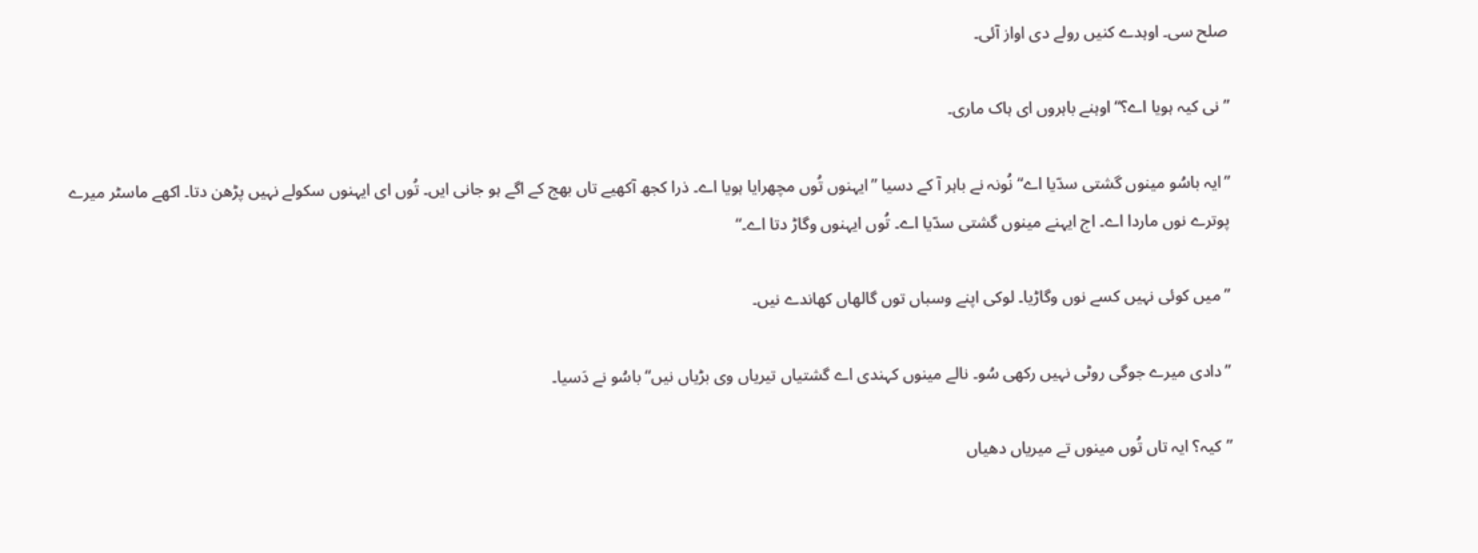صلح سی۔ اوہدے کنیں رولے دی اواز آئی۔

”نی کیہ ہویا اے؟“ اوہنے باہروں ای ہاک ماری۔

”ایہ باسُو مینوں گشتی سدّیا اے“ نُونہ نے باہر آ کے دسیا ”ایہنوں تُوں مچھرایا ہویا اے۔ ذرا کجھ آکھیے تاں بھج کے اگے ہو جانی ایں۔ تُوں ای ایہنوں سکولے نہیں پڑھن دتا۔ اکھے ماسٹر میرے پوترے نوں ماردا اے۔ اج ایہنے مینوں گشتی سدّیا اے۔ تُوں ایہنوں وگاڑ دتا اے۔“

”میں کوئی نہیں کسے نوں وگاڑیا۔ لوکی اپنے وسباں توں گالھاں کھاندے نیں۔

”دادی میرے جوگی روٹی نہیں رکھی سُو۔ نالے مینوں کہندی اے گشتیاں تیریاں وی بڑیاں نیں“ باسُو نے دَسیا۔

”کیہ؟ ایہ تاں تُوں مینوں تے میریاں دھیاں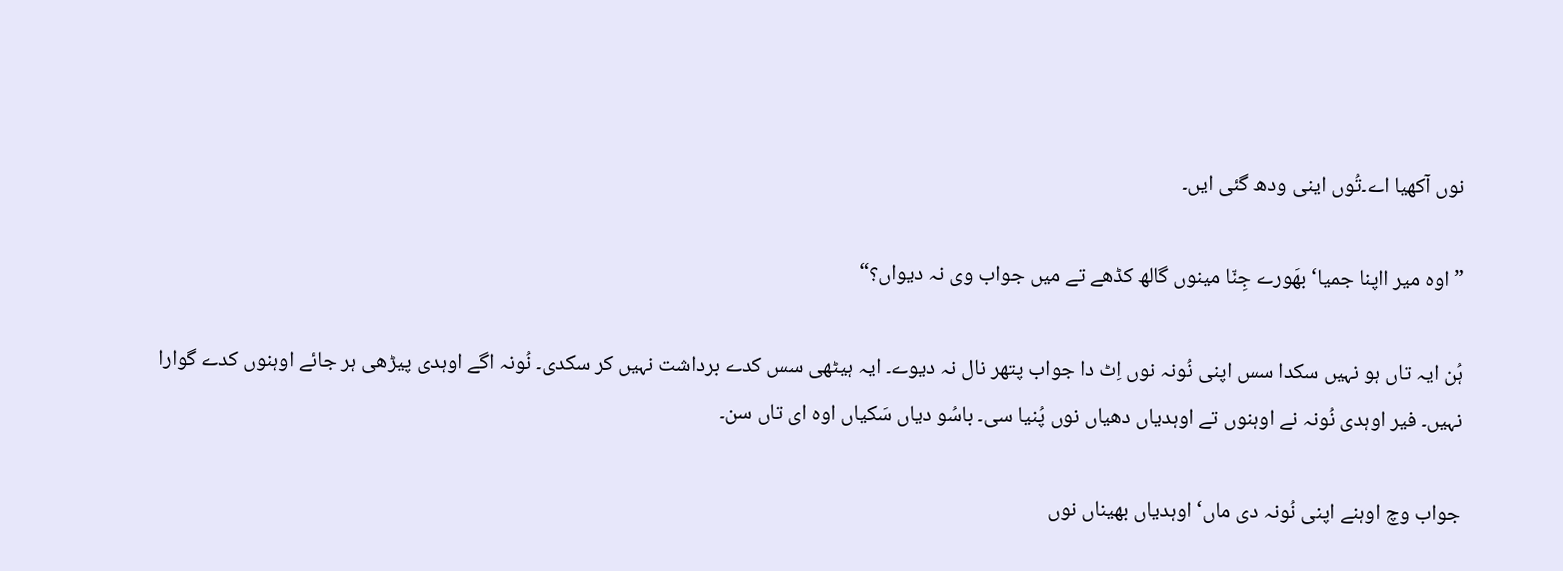نوں آکھیا اے۔تُوں اینی ودھ گئی ایں۔

”اوہ میر ااپنا جمیا‘ بھَورے جِنّا مینوں گالھ کڈھے تے میں جواب وی نہ دیواں؟“

ہُن ایہ تاں ہو نہیں سکدا سس اپنی نُونہ نوں اِٹ دا جواب پتھر نال نہ دیوے۔ ایہ ہیٹھی سس کدے برداشت نہیں کر سکدی۔ نُونہ اگے اوہدی پیڑھی ہر جائے اوہنوں کدے گوارا نہیں۔ فیر اوہدی نُونہ نے اوہنوں تے اوہدیاں دھیاں نوں پُنیا سی۔ باسُو دیاں سَکیاں اوہ ای تاں سن۔

جواب وچ اوہنے اپنی نُونہ دی ماں‘ اوہدیاں بھیناں نوں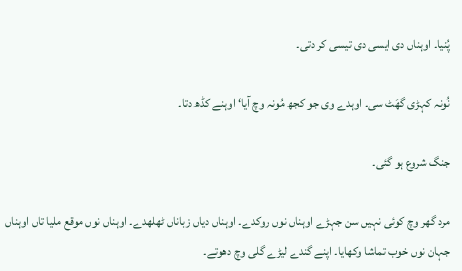پُنیا۔ اوہناں دی ایسی دی تیسی کر دتی۔

نُونہ کہڑی گھَٹ سی۔ اوہدے وی جو کجھ مُونہ وچ آیا‘ اوہنے کڈھ دتا۔

جنگ شروع ہو گئی۔

مرد گھر وچ کوئی نہیں سن جہڑے اوہناں نوں روکدے۔ اوہناں دیاں زباناں ٹھلھدے۔ اوہناں نوں موقع ملیا تاں اوہناں جہان نوں خوب تماشا وکھایا۔ اپنے گندے لیڑے گلی وچ دھوتے۔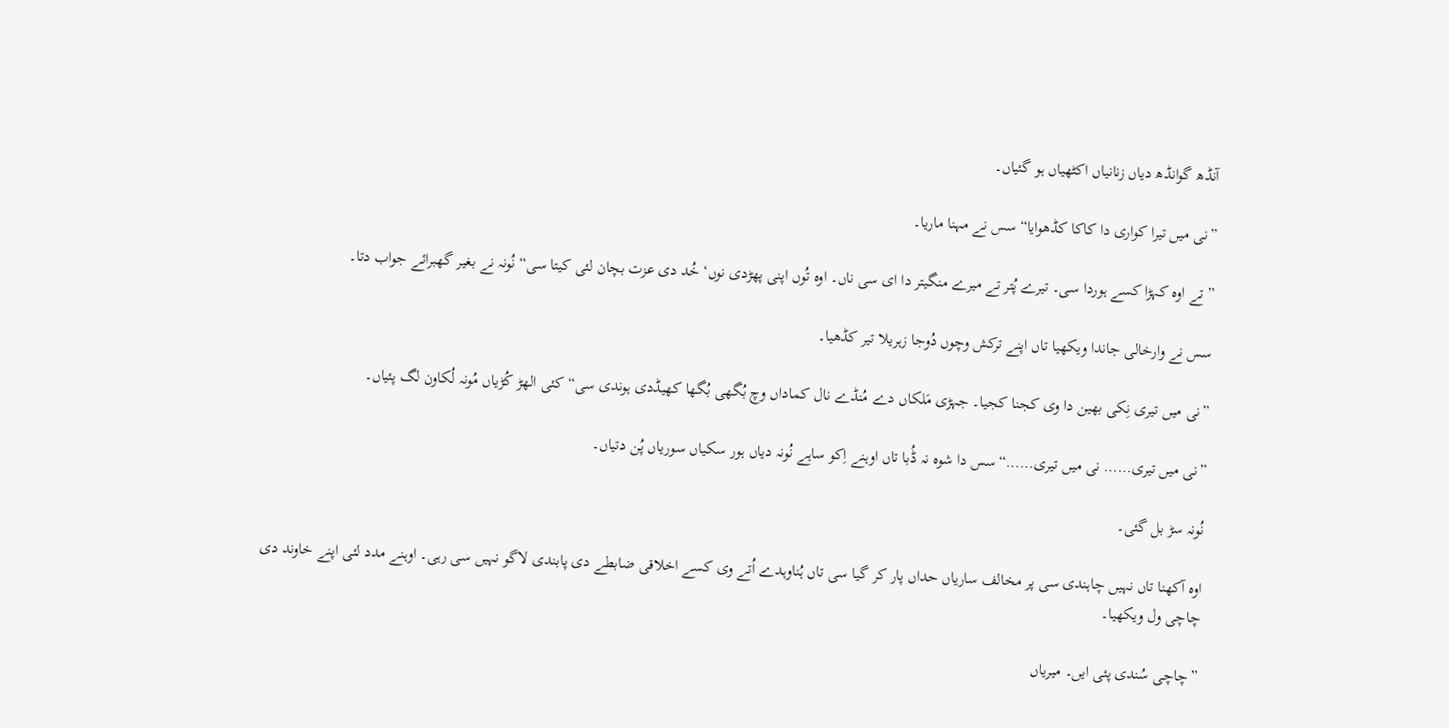آنڈھ گوانڈھ دیاں زنانیاں اکٹھیاں ہو گئیاں۔

”نی میں تیرا کواری دا کاکا کڈھوایا“ سس نے مہنا ماریا۔

”تے اوہ کہڑا کسے ہوردا سی۔ تیرے پُتر تے میرے منگیتر دا ای سی ناں۔ اوہ تُوں اپنی پھڑدی نوں‘ خُد دی عزت بچان لئی کیتا سی“ نُونہ نے بغیر گھبرائے جواب دتا۔

سس نے وارخالی جاندا ویکھیا تاں اپنے ترکش وچوں دُوجا زہریلا تیر کڈھیا۔

”نی میں تیری نِکی بھین دا وی کجنا کجیا۔ جہڑی مَلکاں دے مُنڈے نال کماداں وچ بُگھی بُگھا کھیڈدی ہوندی سی“ کئی الھڑ کُڑیاں مُونہ لُکاون لگ پئیاں۔

”نی میں تیری…… نی میں تیری……“سس دا شوہ نہ ڈُبا تاں اوہنے اِکو ساہے نُونہ دیاں ہور سکیاں سوریاں پُن دتیاں۔

نُونہ سڑ بل گئی۔

اوہ آکھنا تاں نہیں چاہندی سی پر مخالف ساریاں حداں پار کر گیا سی تاں ہُناوہدے اُتے وی کسے اخلاقی ضابطے دی پابندی لاگو نہیں سی رہی۔ اوہنے مدد لئی اپنے خاوند دی چاچی ول ویکھیا۔

”چاچی سُندی پئی ایں۔ میریاں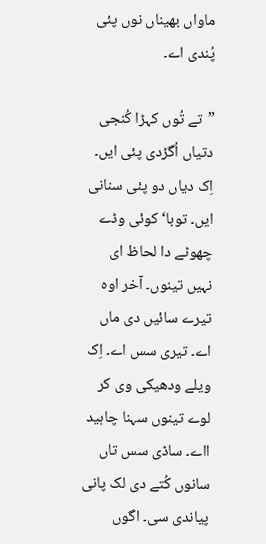ماواں بھیناں نوں پئی پُندی اے۔

”تے تُوں کہڑا کُنجی دتیاں اُگڑدی پئی ایں۔ اِک دیاں دو پئی سنانی ایں۔ توبا‘ کوئی وڈے چھوٹے دا لحاظ ای نہیں تینوں۔ آخر اوہ تیرے سائیں دی ماں اے۔ تیری سس اے۔ اِک ویلے ودھیکی وی کر لوے تینوں سہنا چاہید ااے۔ ساڈی سس تاں سانوں کُتے دی لک پانی پیاندی سی۔ اگوں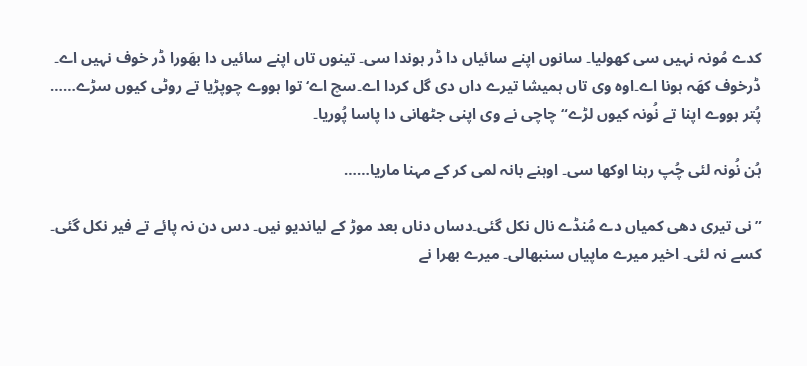کدے مُونہ نہیں سی کھولیا۔ سانوں اپنے سائیاں دا ڈر ہوندا سی۔ تینوں تاں اپنے سائیں دا بھَورا ڈر خوف نہیں اے۔ ڈرخوف کھَہ ہونا اے۔اوہ وی تاں ہمیشا تیرے داں دی گل کردا اے۔سچ اے‘ توا ہووے چوپڑیا تے روٹی کیوں سڑے…… پُتر ہووے اپنا تے نُونہ کیوں لڑے“ چاچی نے وی اپنی جٹھانی دا پاسا پُوریا۔

ہُن نُونہ لئی چُپ رہنا اوکھا سی۔ اوہنے بانہ لمی کر کے مہنا ماریا……

”نی تیری دھی کمیاں دے مُنڈے نال نکل گئی۔دساں دناں بعد موڑ کے لیاندیو نیں۔ دس دن نہ پائے تے فیر نکل گئی۔ کسے نہ لئی۔ اخیر میرے ماپیاں سنبھالی۔ میرے بھرا نے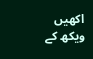اکھیں ویکھ کے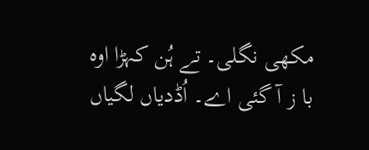مکھی نگلی۔ تے ہُن کہڑا اوہ با ز آ گئی اے۔ اُڈدیاں لگیاں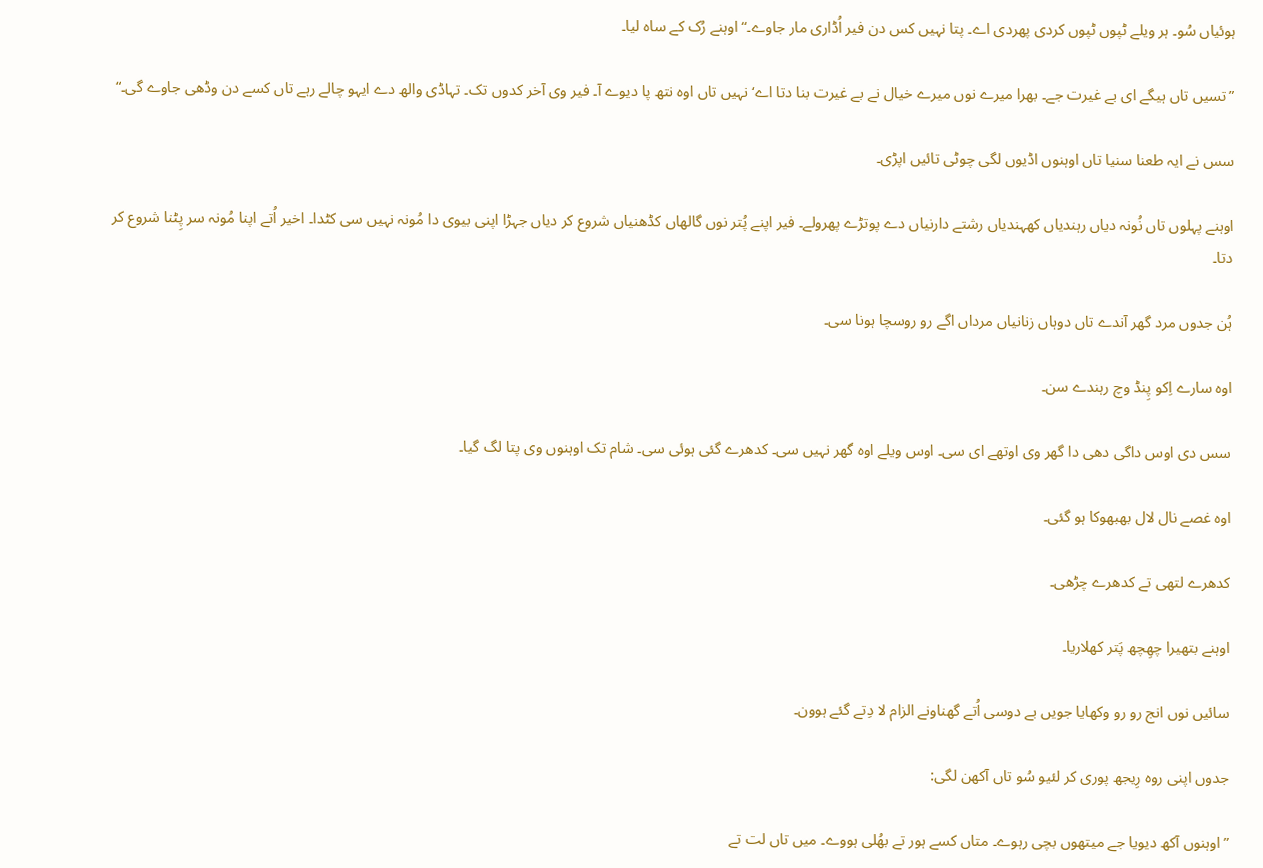ہوئیاں سُو۔ ہر ویلے ٹپوں ٹپوں کردی پھردی اے۔ پتا نہیں کس دن فیر اُڈاری مار جاوے۔“ اوہنے رُک کے ساہ لیا۔

”تسیں تاں ہیگے ای بے غیرت جے۔ بھرا میرے نوں میرے خیال نے بے غیرت بنا دتا اے‘ نہیں تاں اوہ نتھ پا دیوے آ۔ فیر وی آخر کدوں تک۔ تہاڈی والھ دے ایہو چالے رہے تاں کسے دن وڈھی جاوے گی۔“

سس نے ایہ طعنا سنیا تاں اوہنوں اڈیوں لگی چوٹی تائیں اپڑی۔

اوہنے پہلوں تاں نُونہ دیاں رہندیاں کھہندیاں رشتے دارنیاں دے پوتڑے پھرولے۔ فیر اپنے پُتر نوں گالھاں کڈھنیاں شروع کر دیاں جہڑا اپنی بیوی دا مُونہ نہیں سی کٹدا۔ اخیر اُتے اپنا مُونہ سر پِٹنا شروع کر دتا۔

ہُن جدوں مرد گھر آندے تاں دوہاں زنانیاں مرداں اگے رو روسچا ہونا سی۔

اوہ سارے اِکو پِنڈ وچ رہندے سن۔

سس دی اوس داگی دھی دا گھر وی اوتھے ای سی۔ اوس ویلے اوہ گھر نہیں سی۔ کدھرے گئی ہوئی سی۔ شام تک اوہنوں وی پتا لگ گیا۔

اوہ غصے نال لال بھبھوکا ہو گئی۔

کدھرے لتھی تے کدھرے چڑھی۔

اوہنے بتھیرا چھِچھ پَتر کھلاریا۔

سائیں نوں انج رو رو وکھایا جویں بے دوسی اُتے گھناونے الزام لا دِتے گئے ہوون۔

جدوں اپنی روہ رِیجھ پوری کر لئیو سُو تاں آکھن لگی:

”اوہنوں آکھ دیویا جے میتھوں بچی رہوے۔ متاں کسے ہور تے بھُلی ہووے۔ میں تاں لت تے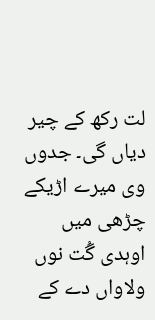لت رکھ کے چیر دیاں گی۔ جدوں وی میرے اڑیکے چڑھی میں اوہدی گُت نوں ولاواں دے کے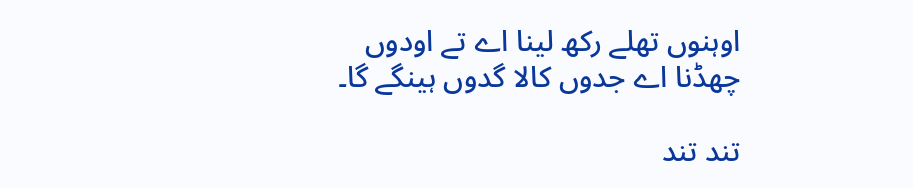اوہنوں تھلے رکھ لینا اے تے اودوں چھڈنا اے جدوں کالا گدوں ہینگے گا۔

تند تند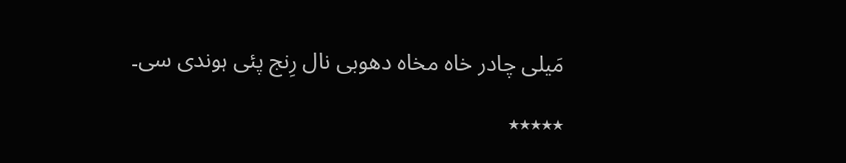مَیلی چادر خاہ مخاہ دھوبی نال رِنج پئی ہوندی سی۔

٭٭٭٭٭